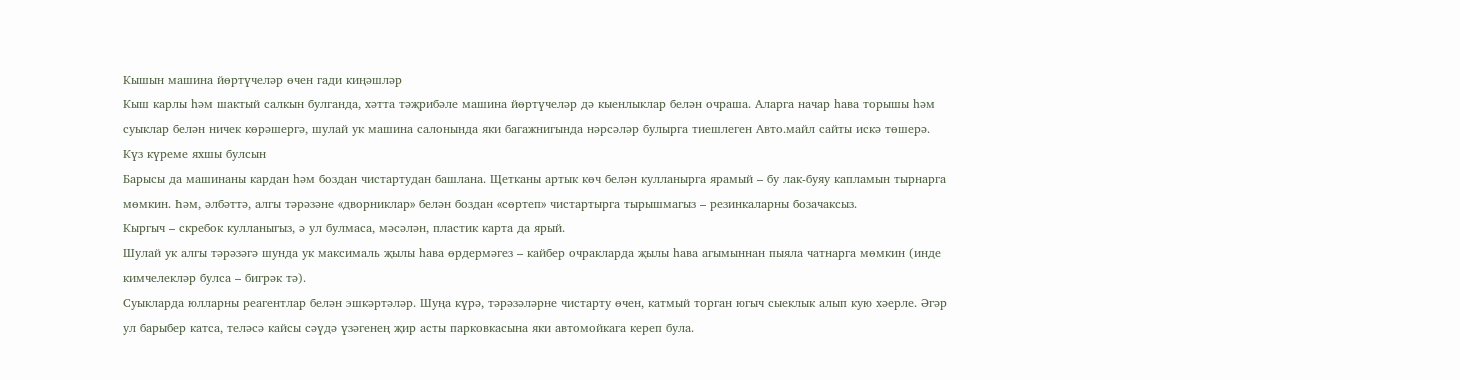Кышын машина йөртүчеләр өчен гади киңәшләр
Кыш карлы һәм шактый салкын булганда, хәтта тәҗрибәле машина йөртүчеләр дә кыенлыклар белән очраша. Аларга начар һава торышы һәм суыклар белән ничек көрәшергә, шулай ук машина салонында яки багажнигында нәрсәләр булырга тиешлеген Авто.майл сайты искә төшерә.
Күз күреме яхшы булсын
Барысы да машинаны кардан һәм боздан чистартудан башлана. Щетканы артык көч белән кулланырга ярамый – бу лак-буяу капламын тырнарга мөмкин. Һәм, әлбәттә, алгы тәрәзәне «дворниклар» белән боздан «сөртеп» чистартырга тырышмагыз – резинкаларны бозачаксыз.
Кыргыч – скребок кулланыгыз, ә ул булмаса, мәсәлән, пластик карта да ярый.
Шулай ук алгы тәрәзәгә шунда ук максималь җылы һава өрдермәгез – кайбер очракларда җылы һава агымыннан пыяла чатнарга мөмкин (инде кимчелекләр булса – бигрәк тә).
Суыкларда юлларны реагентлар белән эшкәртәләр. Шуңа күрә, тәрәзәләрне чистарту өчен, катмый торган югыч сыеклык алып кую хәерле. Әгәр ул барыбер катса, теләсә кайсы сәүдә үзәгенең җир асты парковкасына яки автомойкага кереп була.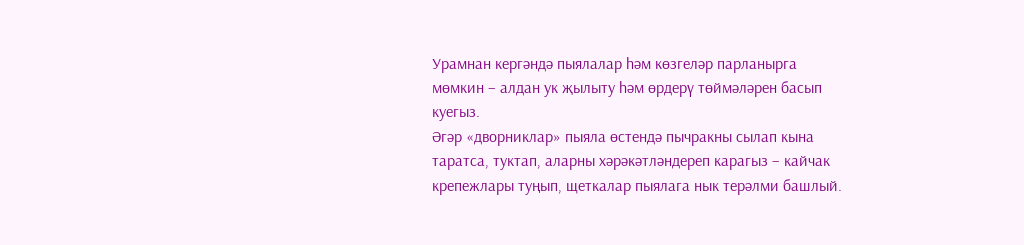Урамнан кергәндә пыялалар һәм көзгеләр парланырга мөмкин – алдан ук җылыту һәм өрдерү төймәләрен басып куегыз.
Әгәр «дворниклар» пыяла өстендә пычракны сылап кына таратса, туктап, аларны хәрәкәтләндереп карагыз – кайчак крепежлары туңып, щеткалар пыялага нык терәлми башлый.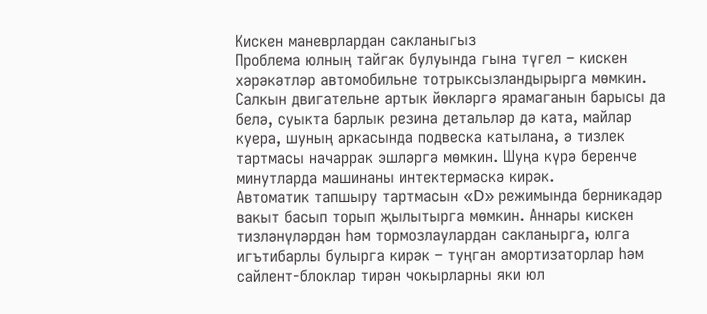Кискен маневрлардан сакланыгыз
Проблема юлның тайгак булуында гына түгел – кискен хәрәкәтләр автомобильне тотрыксызландырырга мөмкин. Салкын двигательне артык йөкләргә ярамаганын барысы да белә, суыкта барлык резина детальләр дә ката, майлар куера, шуның аркасында подвеска катылана, ә тизлек тартмасы начаррак эшләргә мөмкин. Шуңа күрә беренче минутларда машинаны интектермәскә кирәк.
Автоматик тапшыру тартмасын «D» режимында берникадәр вакыт басып торып җылытырга мөмкин. Аннары кискен тизләнүләрдән һәм тормозлаулардан сакланырга, юлга игътибарлы булырга кирәк – туңган амортизаторлар һәм сайлент-блоклар тирән чокырларны яки юл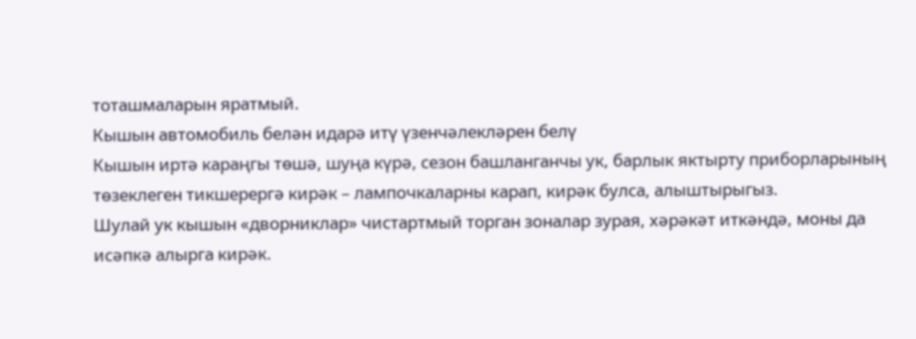тоташмаларын яратмый.
Кышын автомобиль белән идарә итү үзенчәлекләрен белү
Кышын иртә караңгы төшә, шуңа күрә, сезон башланганчы ук, барлык яктырту приборларының төзеклеген тикшерергә кирәк – лампочкаларны карап, кирәк булса, алыштырыгыз.
Шулай ук кышын «дворниклар» чистартмый торган зоналар зурая, хәрәкәт иткәндә, моны да исәпкә алырга кирәк.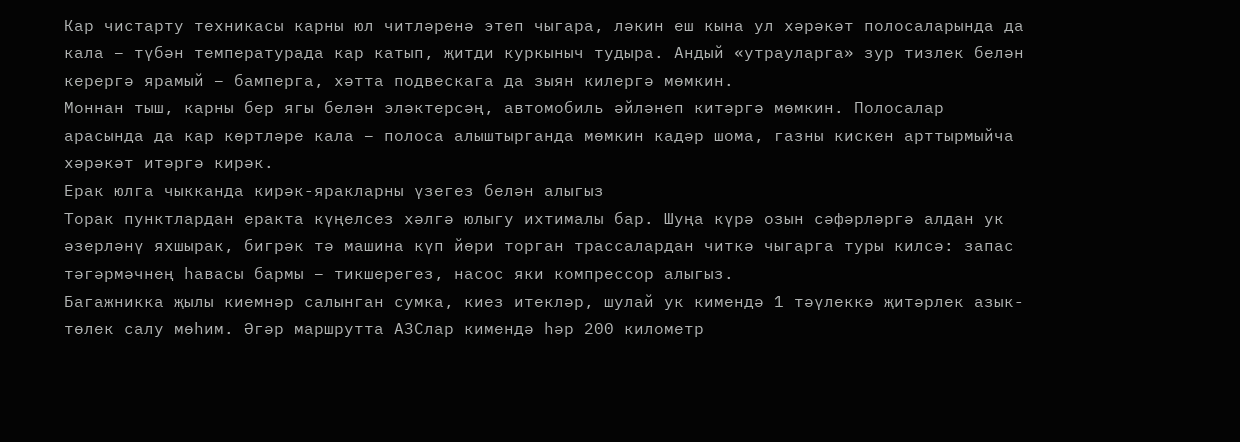Кар чистарту техникасы карны юл читләренә этеп чыгара, ләкин еш кына ул хәрәкәт полосаларында да кала – түбән температурада кар катып, җитди куркыныч тудыра. Андый «утрауларга» зур тизлек белән керергә ярамый – бамперга, хәтта подвескага да зыян килергә мөмкин.
Моннан тыш, карны бер ягы белән эләктерсәң, автомобиль әйләнеп китәргә мөмкин. Полосалар арасында да кар көртләре кала – полоса алыштырганда мөмкин кадәр шома, газны кискен арттырмыйча хәрәкәт итәргә кирәк.
Ерак юлга чыкканда кирәк-яракларны үзегез белән алыгыз
Торак пунктлардан еракта күңелсез хәлгә юлыгу ихтималы бар. Шуңа күрә озын сәфәрләргә алдан ук әзерләнү яхшырак, бигрәк тә машина күп йөри торган трассалардан читкә чыгарга туры килсә: запас тәгәрмәчнең һавасы бармы – тикшерегез, насос яки компрессор алыгыз.
Багажникка җылы киемнәр салынган сумка, киез итекләр, шулай ук кимендә 1 тәүлеккә җитәрлек азык-төлек салу мөһим. Әгәр маршрутта АЗСлар кимендә һәр 200 километр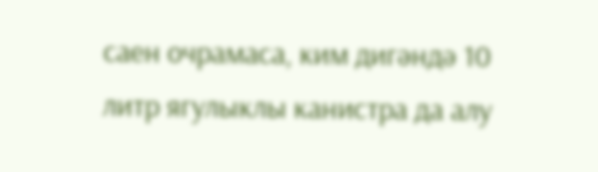саен очрамаса, ким дигәндә 10 литр ягулыклы канистра да алу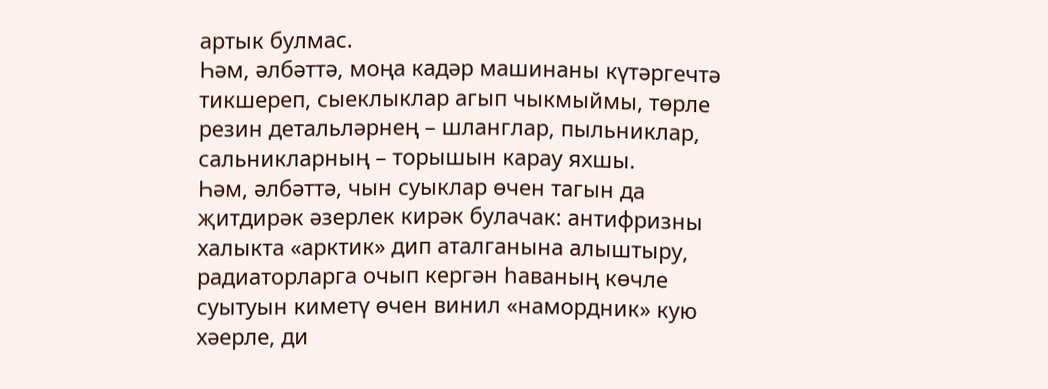артык булмас.
Һәм, әлбәттә, моңа кадәр машинаны күтәргечтә тикшереп, сыеклыклар агып чыкмыймы, төрле резин детальләрнең – шланглар, пыльниклар, сальникларның – торышын карау яхшы.
Һәм, әлбәттә, чын суыклар өчен тагын да җитдирәк әзерлек кирәк булачак: антифризны халыкта «арктик» дип аталганына алыштыру, радиаторларга очып кергән һаваның көчле суытуын киметү өчен винил «намордник» кую хәерле, ди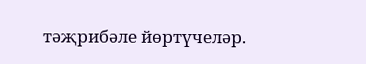тәҗрибәле йөртүчеләр.